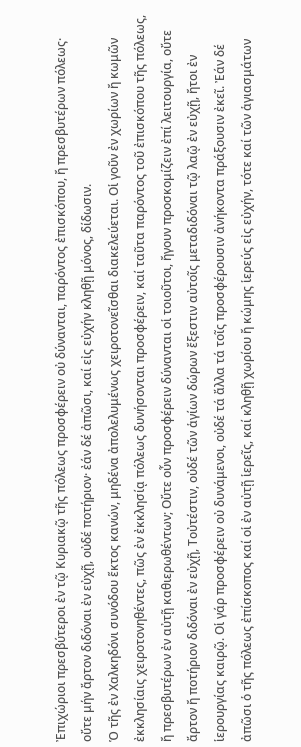Ἐπιχώριοι πρεσβύτεροι ἐν τῷ Κυριακῷ τῆς πόλεως προσφέρειν οὐ δύνανται, παρόντος ἐπισκόπου, ἤ πρεσβυτέρων πόλεως· οὔτε μήν ἄρτον διδόναι ἐν εὐχῇ, οὐδέ ποτήριον· ἐάν δέ ἀπῶσι, καί εἰς εὐχήν κληθῇ μόνος, δίδωσιν.
Ὁ τῆς ἐν Χαλκηδόνι συνόδου ἕκτος κανών, μηδένα ἀπολελυμένως χειροτονεῖσθαι διακελεύεται. Οἱ γοῦν ἐν χωρίων ἤ κωμῶν ἐκκλησίαις χειροτονηθέντες, πῶς ἐν ἐκκλησίᾳ πόλεως δυνήσονται προσφέρειν, καί ταῦτα παρόντος τοῦ ἐπισκόπου τῆς πόλεως, ἤ πρεσβυτέρων ἐν αὐτῇ καθιερωθέντων; Οὔτε οὖν προσφέρειν δύνανται οἱ τοιοῦτοι, ἤγουν προσκομίζειν ἐπί λειτουργία, οὔτε ἄρτον ἤ ποτήριον διδόναι ἐν εὐχῇ, Τοὐτέστιν, οὐδέ τῶν ἁγίων δώρων ἔξεστιν αὐτοῖς μεταδιδόναι τῷ λαῷ ἐν εὐχῇ, ἤτοι ἐν ἱερουργίας καιρῷ. Οἱ γάρ προσφέρειν οὐ δυνάμενοι, οὐδέ τά ἄλλα τά τοῖς προσφέρουσιν ἀνήκοντα πράξουσιν ἐκεῖ. Ἐάν δέ ἀπῶσι ὁ τῆς πόλεως ἐπίσκοπος καί οἱ ἐν αὐτῇ ἱερεῖς, καί κληθῇ χωρίου ἤ κώμης ἱερεύς εἰς εὐχήν, τότε καί τῶν ἁγιασμάτων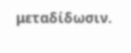μεταδίδωσιν.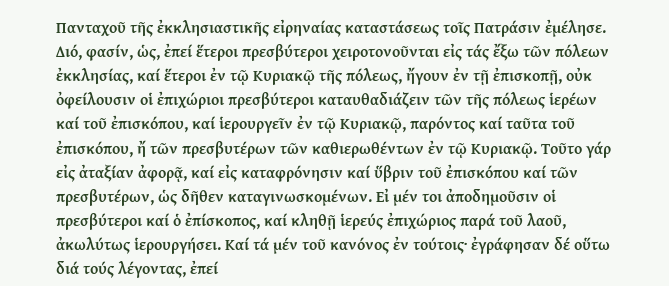Πανταχοῦ τῆς ἐκκλησιαστικῆς εἰρηναίας καταστάσεως τοῖς Πατράσιν ἐμέλησε. Διό, φασίν, ὡς, ἐπεί ἕτεροι πρεσβύτεροι χειροτονοῦνται εἰς τάς ἔξω τῶν πόλεων ἐκκλησίας, καί ἕτεροι ἐν τῷ Κυριακῷ τῆς πόλεως, ἤγουν ἐν τῇ ἐπισκοπῇ, οὐκ ὀφείλουσιν οἱ ἐπιχώριοι πρεσβύτεροι καταυθαδιάζειν τῶν τῆς πόλεως ἱερέων καί τοῦ ἐπισκόπου, καί ἱερουργεῖν ἐν τῷ Κυριακῷ, παρόντος καί ταῦτα τοῦ ἐπισκόπου, ἤ τῶν πρεσβυτέρων τῶν καθιερωθέντων ἐν τῷ Κυριακῷ. Τοῦτο γάρ εἰς ἀταξίαν ἀφορᾷ, καί εἰς καταφρόνησιν καί ὕβριν τοῦ ἐπισκόπου καί τῶν πρεσβυτέρων, ὡς δῆθεν καταγινωσκομένων. Εἰ μέν τοι ἀποδημοῦσιν οἱ πρεσβύτεροι καί ὁ ἐπίσκοπος, καί κληθῇ ἱερεύς ἐπιχώριος παρά τοῦ λαοῦ, ἀκωλύτως ἱερουργήσει. Καί τά μέν τοῦ κανόνος ἐν τούτοις∙ ἐγράφησαν δέ οὕτω διά τούς λέγοντας, ἐπεί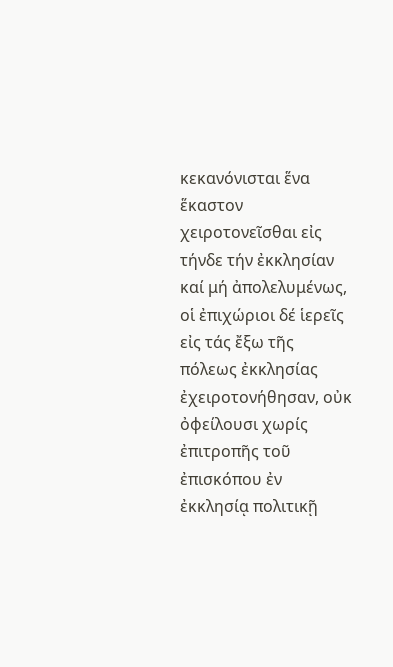κεκανόνισται ἕνα ἕκαστον χειροτονεῖσθαι εἰς τήνδε τήν ἐκκλησίαν καί μή ἀπολελυμένως, οἱ ἐπιχώριοι δέ ἱερεῖς εἰς τάς ἔξω τῆς πόλεως ἐκκλησίας ἐχειροτονήθησαν, οὐκ ὀφείλουσι χωρίς ἐπιτροπῆς τοῦ ἐπισκόπου ἐν ἐκκλησίᾳ πολιτικῇ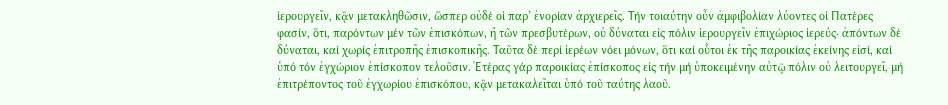ἱερουργεῖν, κᾂν μετακληθῶσιν, ὥσπερ οὐδέ οἱ παρ’ ἐνορίαν ἀρχιερεῖς. Τήν τοιαύτην οὖν ἀμφιβολίαν λύοντες οἱ Πατέρες φασίν, ὅτι, παρόντων μέν τῶν ἐπισκόπων, ἤ τῶν πρεσβυτέρων, οὐ δύναται εἰς πόλιν ἱερουργεῖν ἐπιχώριος ἱερεύς∙ ἀπόντων δέ δύναται, καί χωρίς ἐπιτροπῆς ἐπισκοπικῆς. Ταῦτα δέ περί ἱερέων νόει μόνων, ὅτι καί οὗτοι ἐκ τῆς παροικίας ἐκείνης εἰσί, καί ὑπό τόν ἐγχώριον ἐπίσκοπον τελοῦσιν. Ἑτέρας γάρ παροικίας ἐπίσκοπος εἰς τήν μή ὑποκειμένην αὐτῷ πόλιν οὐ λειτουργεῖ, μή ἐπιτρέποντος τοῦ ἐγχωρίου ἐπισκόπου, κᾂν μετακαλεῖται ὑπό τοῦ ταύτης λαοῦ.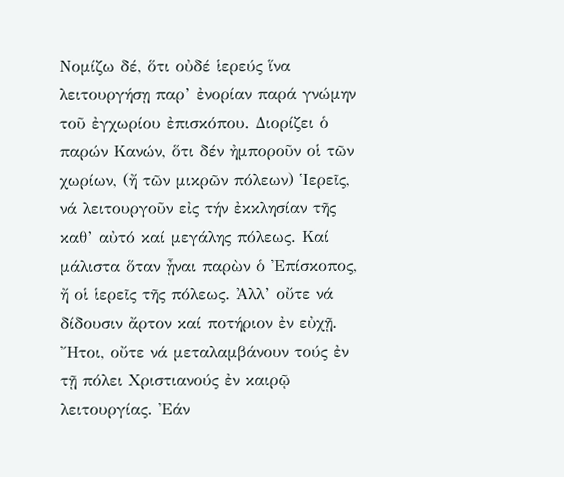Νομίζω δέ, ὅτι οὐδέ ἱερεύς ἵνα λειτουργήσῃ παρ’ ἐνορίαν παρά γνώμην τοῦ ἐγχωρίου ἐπισκόπου. Διορίζει ὁ παρών Κανών, ὅτι δέν ἠμποροῦν οἱ τῶν χωρίων, (ἤ τῶν μικρῶν πόλεων) Ἱερεῖς, νά λειτουργοῦν εἰς τήν ἐκκλησίαν τῆς καθ’ αὐτό καί μεγάλης πόλεως. Καί μάλιστα ὅταν ᾖναι παρὼν ὁ Ἐπίσκοπος, ἤ οἱ ἱερεῖς τῆς πόλεως. Ἀλλ’ οὔτε νά δίδουσιν ἄρτον καί ποτήριον ἐν εὐχῇ. Ἤτοι, οὔτε νά μεταλαμβάνουν τούς ἐν τῇ πόλει Χριστιανούς ἐν καιρῷ λειτουργίας. Ἐάν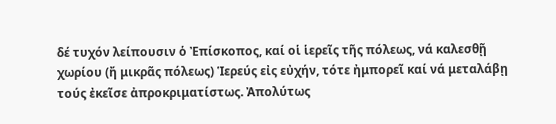δέ τυχόν λείπουσιν ὁ Ἐπίσκοπος, καί οἱ ἱερεῖς τῆς πόλεως, νά καλεσθῇ χωρίου (ἤ μικρᾶς πόλεως) Ἱερεύς εἰς εὐχήν, τότε ἠμπορεῖ καί νά μεταλάβῃ τούς ἐκεῖσε ἀπροκριματίστως. Ἀπολύτως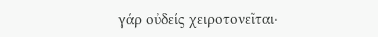γάρ οὐδείς χειροτονεῖται∙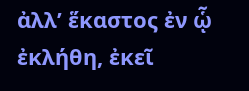ἀλλ’ ἕκαστος ἐν ᾧ ἐκλήθη, ἐκεῖ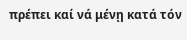πρέπει καί νά μένῃ κατά τόν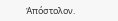Ἀπόστολον.